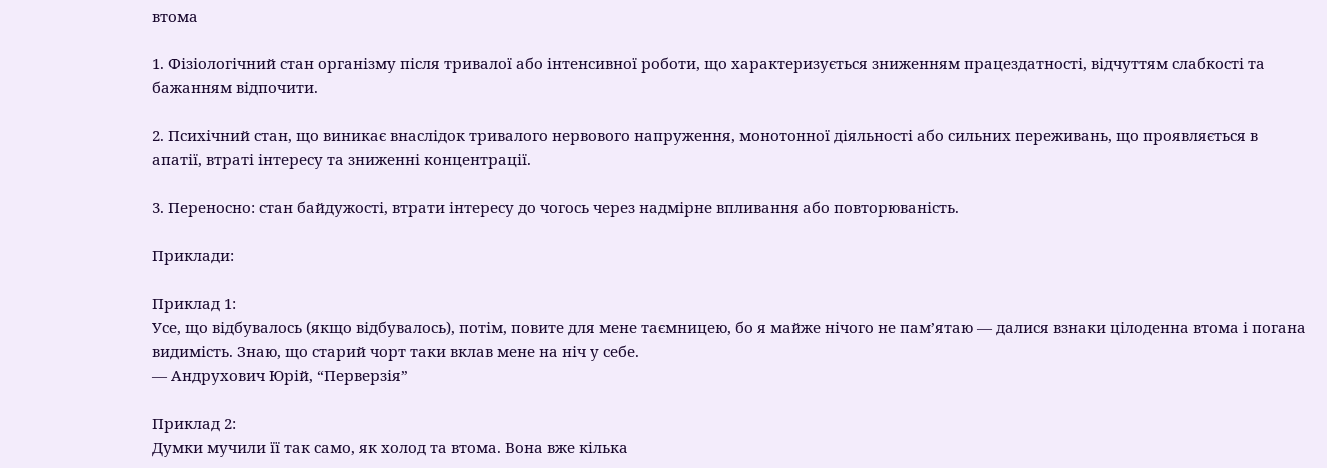втома

1. Фізіологічний стан організму після тривалої або інтенсивної роботи, що характеризується зниженням працездатності, відчуттям слабкості та бажанням відпочити.

2. Психічний стан, що виникає внаслідок тривалого нервового напруження, монотонної діяльності або сильних переживань, що проявляється в апатії, втраті інтересу та зниженні концентрації.

3. Переносно: стан байдужості, втрати інтересу до чогось через надмірне впливання або повторюваність.

Приклади:

Приклад 1:
Усе, що відбувалось (якщо відбувалось), потім, повите для мене таємницею, бо я майже нічого не пам’ятаю — далися взнаки цілоденна втома і погана видимість. Знаю, що старий чорт таки вклав мене на ніч у себе.
— Андрухович Юрій, “Перверзія”

Приклад 2:
Думки мучили її так само, як холод та втома. Вона вже кiлька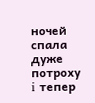ночей спала дуже потроху i тепер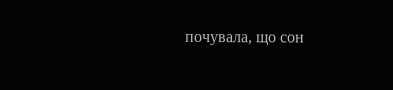почувала, що сон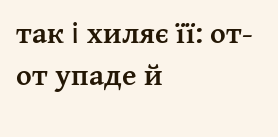так i хиляє її: от-от упаде й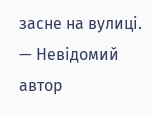засне на вулицi.
— Невідомий автор